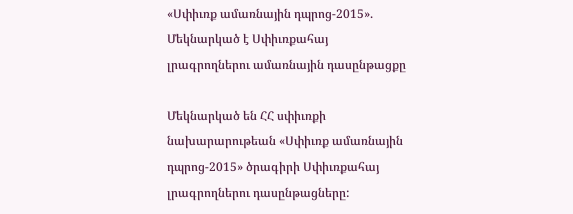«Սփիւռք ամառնային դպրոց-2015». Մեկնարկած է Սփիւռքահայ լրագրողներու ամառնային դասընթացքը

Մեկնարկած են ՀՀ սփիւռքի նախարարութեան «Սփիւռք ամառնային դպրոց-2015» ծրագիրի Սփիւռքահայ լրագրողներու դասընթացները: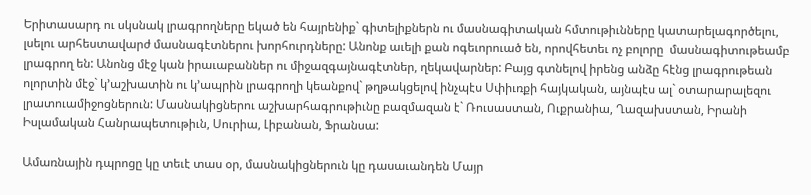Երիտասարդ ու սկսնակ լրագրողները եկած են հայրենիք` գիտելիքներն ու մասնագիտական հմտութիւնները կատարելագործելու, լսելու արհեստավարժ մասնագէտներու խորհուրդները: Անոնք աւելի քան ոգեւորուած են, որովհետեւ ոչ բոլորը  մասնագիտութեամբ լրագրող են: Անոնց մէջ կան իրաւաբաններ ու միջազգայնագէտներ, ղեկավարներ: Բայց գտնելով իրենց անձը հէնց լրագրութեան ոլորտին մէջ` կ’աշխատին ու կ’ապրին լրագրողի կեանքով` թղթակցելով ինչպէս Սփիւռքի հայկական, այնպէս ալ` օտարարալեզու լրատուամիջոցներուն: Մասնակիցներու աշխարհագրութիւնը բազմազան է` Ռուսաստան, Ուքրանիա, Ղազախստան, Իրանի Իսլամական Հանրապետութիւն, Սուրիա, Լիբանան, Ֆրանսա:

Ամառնային դպրոցը կը տեւէ տաս օր, մասնակիցներուն կը դասաւանդեն Մայր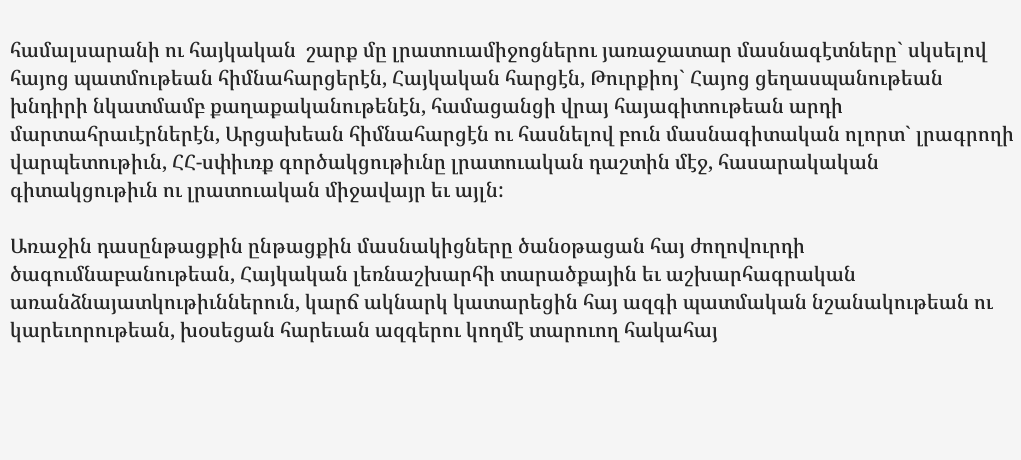համալսարանի ու հայկական  շարք մը լրատուամիջոցներու յառաջատար մասնագէտները` սկսելով հայոց պատմութեան հիմնահարցերէն, Հայկական հարցէն, Թուրքիոյ` Հայոց ցեղասպանութեան խնդիրի նկատմամբ քաղաքականութենէն, համացանցի վրայ հայագիտութեան արդի մարտահրաւէրներէն, Արցախեան հիմնահարցէն ու հասնելով բուն մասնագիտական ոլորտ` լրագրողի վարպետութիւն, ՀՀ-սփիւռք գործակցութիւնը լրատուական դաշտին մէջ, հասարակական գիտակցութիւն ու լրատուական միջավայր եւ այլն:

Առաջին դասընթացքին ընթացքին մասնակիցները ծանօթացան հայ ժողովուրդի ծագումնաբանութեան, Հայկական լեռնաշխարհի տարածքային եւ աշխարհագրական առանձնայատկութիւններուն, կարճ ակնարկ կատարեցին հայ ազգի պատմական նշանակութեան ու կարեւորութեան, խօսեցան հարեւան ազգերու կողմէ տարուող հակահայ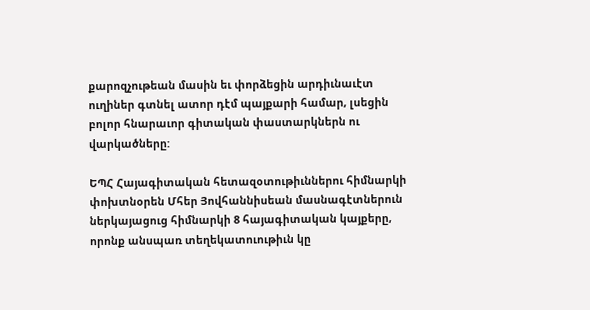քարոզչութեան մասին եւ փորձեցին արդիւնաւէտ ուղիներ գտնել ատոր դէմ պայքարի համար, լսեցին բոլոր հնարաւոր գիտական փաստարկներն ու վարկածները:

ԵՊՀ Հայագիտական հետազօտութիւններու հիմնարկի  փոխտնօրեն Մհեր Յովհաննիսեան մասնագէտներուն ներկայացուց հիմնարկի 8 հայագիտական կայքերը, որոնք անսպառ տեղեկատուութիւն կը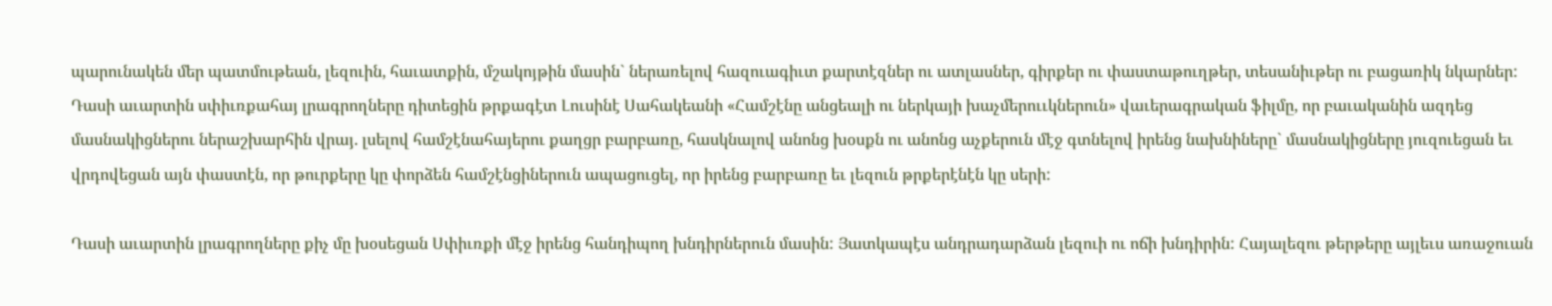պարունակեն մեր պատմութեան, լեզուին, հաւատքին, մշակոյթին մասին` ներառելով հազուագիւտ քարտէզներ ու ատլասներ, գիրքեր ու փաստաթուղթեր, տեսանիւթեր ու բացառիկ նկարներ: Դասի աւարտին սփիւռքահայ լրագրողները դիտեցին թրքագէտ Լուսինէ Սահակեանի «Համշէնը անցեալի ու ներկայի խաչմերոււկներուն» վաւերագրական ֆիլմը, որ բաւականին ազդեց մասնակիցներու ներաշխարհին վրայ. լսելով համշէնահայերու քաղցր բարբառը, հասկնալով անոնց խօսքն ու անոնց աչքերուն մէջ գտնելով իրենց նախնիները` մասնակիցները յուզուեցան եւ վրդովեցան այն փաստէն, որ թուրքերը կը փորձեն համշէնցիներուն ապացուցել, որ իրենց բարբառը եւ լեզուն թրքերէնէն կը սերի:

Դասի աւարտին լրագրողները քիչ մը խօսեցան Սփիւռքի մէջ իրենց հանդիպող խնդիրներուն մասին: Յատկապէս անդրադարձան լեզուի ու ոճի խնդիրին: Հայալեզու թերթերը այլեւս առաջուան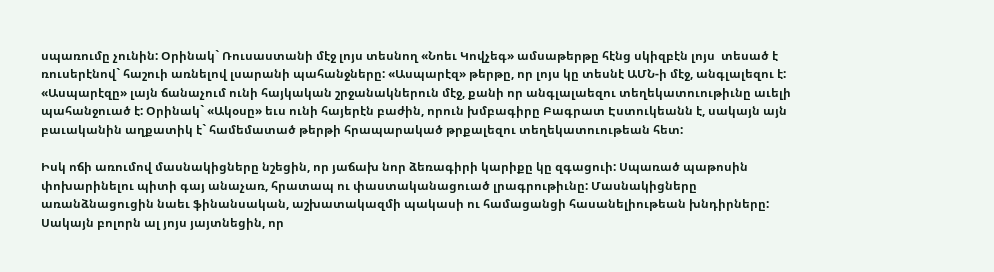սպառումը չունին: Օրինակ` Ռուսաստանի մէջ լոյս տեսնող «Նոեւ Կովչեգ» ամսաթերթը հէնց սկիզբէն լոյս  տեսած է ռուսերէնով` հաշուի առնելով լսարանի պահանջները: «Ասպարէզ» թերթը, որ լոյս կը տեսնէ ԱՄՆ-ի մէջ, անգլալեզու է: «Ասպարէզը» լայն ճանաչում ունի հայկական շրջանակներուն մէջ, քանի որ անգլալաեզու տեղեկատուութիւնը աւելի պահանջուած է: Օրինակ` «Ակօսը» եւս ունի հայերէն բաժին, որուն խմբագիրը Բագրատ Էստուկեանն է, սակայն այն բաւականին աղքատիկ է` համեմատած թերթի հրապարակած թրքալեզու տեղեկատուութեան հետ:

Իսկ ոճի առումով մասնակիցները նշեցին, որ յաճախ նոր ձեռագիրի կարիքը կը զգացուի: Սպառած պաթոսին փոխարինելու պիտի գայ անաչառ, հրատապ ու փաստականացուած լրագրութիւնը: Մասնակիցները առանձնացուցին նաեւ ֆինանսական, աշխատակազմի պակասի ու համացանցի հասանելիութեան խնդիրները: Սակայն բոլորն ալ յոյս յայտնեցին, որ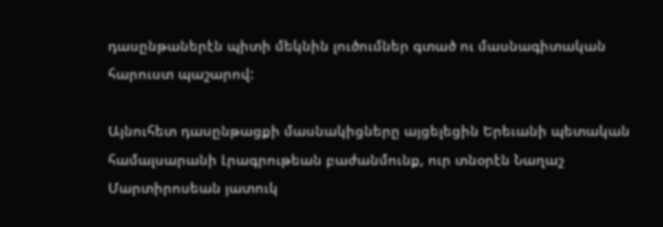դասընթաներէն պիտի մեկնին լուծումներ գտած ու մասնագիտական հարուստ պաշարով:

Այնուհետ դասընթացքի մասնակիցները այցելեցին Երեւանի պետական համալսարանի Լրագրութեան բաժանմունք, ուր տնօրէն Նաղաշ Մարտիրոսեան յատուկ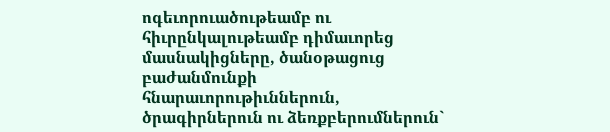ոգեւորուածութեամբ ու հիւրընկալութեամբ դիմաւորեց մասնակիցները, ծանօթացուց բաժանմունքի հնարաւորութիւններուն, ծրագիրներուն ու ձեռքբերումներուն`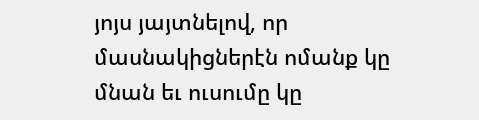յոյս յայտնելով, որ մասնակիցներէն ոմանք կը մնան եւ ուսումը կը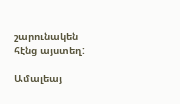շարունակեն հէնց այստեղ:

Ամալեայ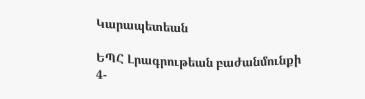Կարապետեան

ԵՊՀ Լրագրութեան բաժանմունքի 4-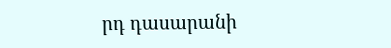րդ դասարանի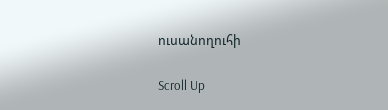ուսանողուհի

Scroll Up